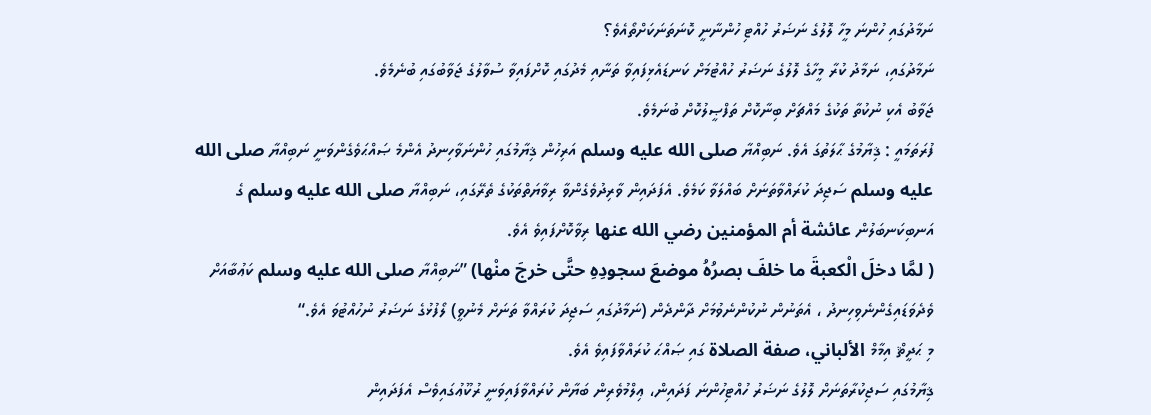ނަމާދުގައި ހުންނަ މީހާ ލޮލުގެ ނަޟަރު ހުއްޓި ހުންނާނީ ކޮނަތަނަކަށްތޯއެވެ؟
ނަމާދުގައި، ނަމާދު ކުރާ މީހާގެ ލޮލުގެ ނަޟަރު ހުއްޓުމަށް ކަނޑައެޅިފައިވާ ތަނާއި މެދުގައި ކޮށްފައިވާ ސުވާލުގެ ޖަވާބުގައި ބުނެމެވެ.
ޖަވާބު އެކި ނުކުތާ ތަކުގެ މައްޗަށް ބިނާކޮށް ތަފްޞީލުކޮށް ބުނަމެވެ.
ފުރަތަމައީ : ޤިޔާމުގެ ޙާލަތުގަ އެވެ. ނަބިއްޔާ صلى الله عليه وسلم އަރިހުން ޤިޔާމުގައި ހުންނަވާހިނދު އެންމެ ޞައްޙަވެގެންވަނީ ނަބިއްޔާ صلى الله عليه وسلم ސަޖިދަ ކުރައްވާތަނަށް ބައްލަވާ ކަމެވެ. އެފަދައިން ވާރިދުވެގެންވާ ރިވާޔަތްތަކުގެ ތެރޭގައި، ނަބިއްޔާ صلى الله عليه وسلم ގެ އަނބިކަނބަލުން عائشة أم المؤمنين رضي الله عنها ރިވާކޮށްފައިވެ އެވެ.
( لمَّا دخلَ الْكعبةَ ما خلفَ بصرُهُ موضعَ سجودِهِ حتَّى خرجَ منْها) ”ނަބިއްޔާ صلى الله عليه وسلم ކަޢުބާއަށް ވެދެވަޑައިގެންނެވިހިނދު ، އެތަނުން ނުކުންނެވުމަށް ދާންދެން (ނަމާދުގައި ސަޖިދަ ކުރައްވާ ތަނަށް މެނުވީ) ލޯފުޅުގެ ނަޟަރު ނުހުއްޓުވަ އެވެ.“
މި ޙަދީޘް އިމާމް الألباني، صفة الصلاة ގައި ޞައްޙަ ކުރައްވާފައިވެ އެވެ.
ޤިޔާމުގައި ސަޖިކުރާތަނަށް ލޮލުގެ ނަޟަރު ހުއްޓިހުންނަ ފަދައިން، ޢިލްމުވެރިން ބަޔާން ކުރައްވާފައިވަނީ ރުކޫޢުގައިވެސް އެފަދައިން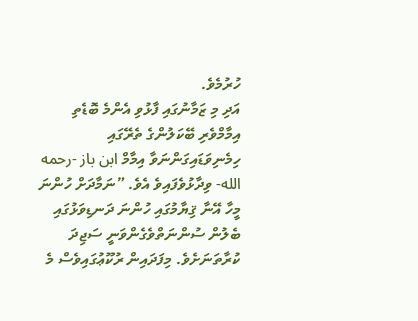ހުރުމެވެ.
އަދި މި ޒަމާނުގައި ފާޅުވި އެންމެ ބޮޑެތި އިމާމްވެރި ބޭކަލުންގެ ތެރޭގައި ހިމެނިވަޑައިގަންނަވާ އިމާމް ابن باز -رحمه الله- ވިދާޅުވެފައިވެ އެވެ. ”ނަމާދަށް ހުންނަ މީހާ އޭނާ ޤިޔާމުގައި ހުންނަ ދަނޑިވަޅުގައި ބެލުން ސުންނަތްވެގެންވަނީ ސަޖިދަ ކުރާތަނަށެވެ. މިފަދައިން ރުކޫޢުގައިވެސް މެ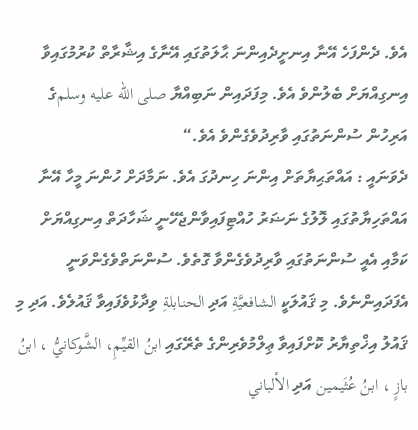އެވެ. ދެންފަހެ އޭނާ އިނށީދެއިންނަ ޙާލަތުގައި އޭނާގެ އިޝާރާތް ކުރުމުގައިވާ އިނގިއްޔަށް ބެލުންވެ އެވެ. މިފަދައިން ނަބިއްޔާ صلى الله عليه وسلمގެ އަރިހުން ސުންނަތުގައި ވާރިދުވެގެންވެ އެވެ.“
ދެވަނައީ : އައްތަޙިޔާތަށް އިންނަ ހިނދުގަ އެވެ. ނަމާދަށް ހުންނަ މީހާ އޭނާ އައްތަހިޔާތުގައި ލޮލުގެ ނަޟަރު ހުއްޓިފައިވާންޖެހޭނީ ޝަހާދަތް އިނގިއްޔަށް ކަމާއި އެއީ ސުންނަތުގައި ވާރިދުވެގެންވާ ގޮތެވެ. ސުންނަތްވެގެންވަނީ އެފަދައިންނެވެ. މި ޤައުލަކީ الشافعيَّةِ އަދި الحنابلةِ ވިދާޅުވެފައިވާ ޤައުލެވެ. އަދި މި ޤައުލު އިޚްތިޔާރު ކޮށްފައިވާ ޢިލްމުވެރިންގެ ތެރޭގައި ابنُ القيِّمِ، الشَّوكانيُّ ، ابنُ بازٍ ، ابنُ عُثَيمين އަދި الألباني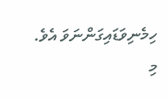ހިމެނިވަޑައިގަންނަވަ އެވެ.
މި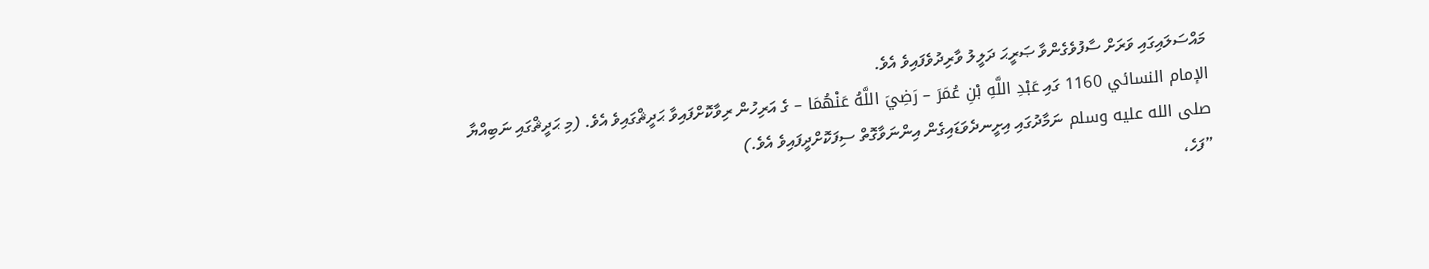މައްސަލައިގައި ވަރަށް ސާފުވެގެންވާ ޞަރީޙަ ދަލީލު ވާރިދުވެފައިވެ އެވެ.
الإمام النسائي 1160 ގައި عَبْدِ اللَّهِ بْنِ عُمَرَ – رَضِيَ اللَّهُ عَنْهُمَا – ގެ އަރިހުން ރިވާކޮށްފައިވާ ޙަދީޘްގައިވެ އެވެ. (މި ޙަދީޘްގައި ނަބިއްޔާ صلى الله عليه وسلم ނަމާދުގައި އިށީނދެވަޑައިގެން އިންނަވާގޮތް ސިފަކޮށްދީފައިވެ އެވެ.)
”ފަހެ،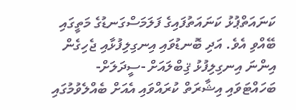ކަނައަތްޕުޅު ކަނައަތުފައިގެ ފަލަމަސްގަނޑުގެ މަތީގައި ބޭއްވި އެވެ. އަދި ބޮނޑުވައި އިނގިލިފުޅާއި ޖެހިގެން އިންނަ އިނގިލިފުޅު ޤިބްލައަށް -ސީދަލަށް- ބަހައްޓަވައި އިޝާރަތް ކުރައްވައި އެއަށް ބެއްލެވުމުގައި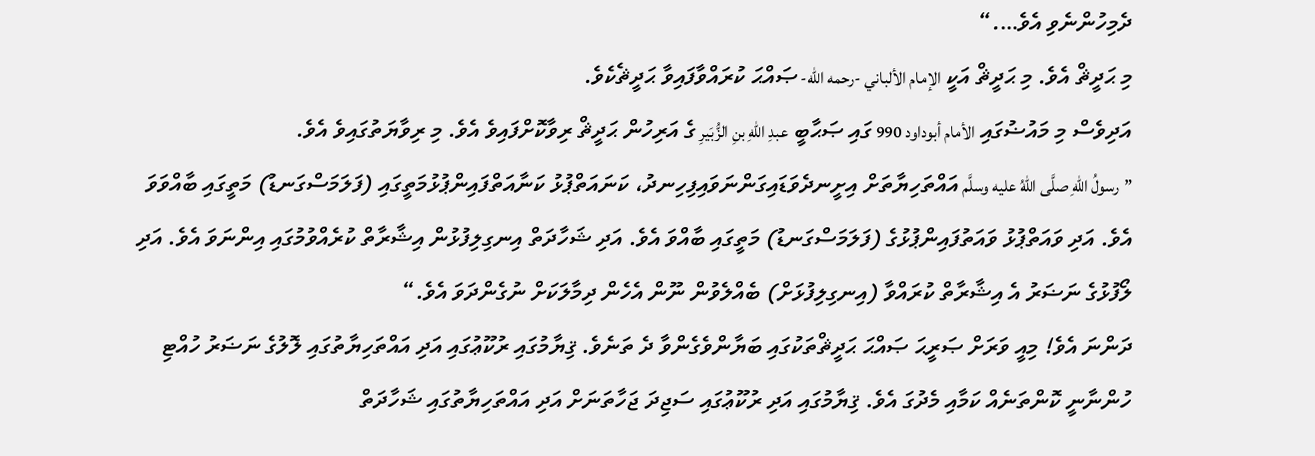ދެމިހުންނެވި އެވެ….“
މި ޙަދީޘް އެވެ. މި ޙަދީޘް އަކީ الإمام الألباني -رحمه الله- ޞައްޙަ ކުރައްވާފައިވާ ޙަދީޘެކެވެ.
އަދިވެސް މި މައުޟުގައި الأمام أبوداود 990 ގައި ޞަޙާބީ عبدِ اللهِ بنِ الزُّبَيرِ ގެ އަރިހުން ޙަދީޘް ރިވާކޮށްފައިވެ އެވެ. މި ރިވާޔަތުގައިވެ އެވެ.
”رسولُ اللهِ صلَّى اللهُ عليه وسلَّم އައްތަހިޔާތަށް އިށީނދެވަޑައިގަންނަވައިފިހިނދު، ކަނައަތްޕުޅު ކަނާއަތްފައިންޕުޅުމަތީގައި (ފަލަމަސްގަނޑު) މަތީގައި ބާއްވަވަ އެވެ. އަދި ވައަތްޕުޅު ވައަތުފައިންޕުޅުގެ (ފަލަމަސްގަނޑު) މަތީގައި ބާއްވަ އެވެ. އަދި ޝަހާދަތް އިނގިލިފުޅުން އިޝާރާތް ކުރެއްވުމުގައި އިންނަވަ އެވެ. އަދި ލޯފުޅުގެ ނަޟަރު އެ އިޝާރާތް ކުރައްވާ (އިނގިލިފުޅަށް) ބެއްލެވުން ނޫން އެހެން ދިމާލަކަށް ނުގެންދަވަ އެވެ.“
ދަންނަ އެވެ! މިއީ ވަރަށް ޞަރީޙަ ޞައްޙަ ޙަދީޘްތަކުގައި ބަޔާންވެގެންވާ ދެ ތަނެވެ. ޤިޔާމުގައި ރުކޫޢުގައި އަދި އައްތަހިޔާތުގައި ލޮލުގެ ނަޟަރު ހުއްޓި ހުންނާނީ ކޮންތަނެއް ކަމާއި މެދުގަ އެވެ. ޤިޔާމުގައި އަދި ރުކޫޢުގައި ސަޖިދަ ޖަހާތަނަށް އަދި އައްތަހިޔާތުގައި ޝަހާދަތް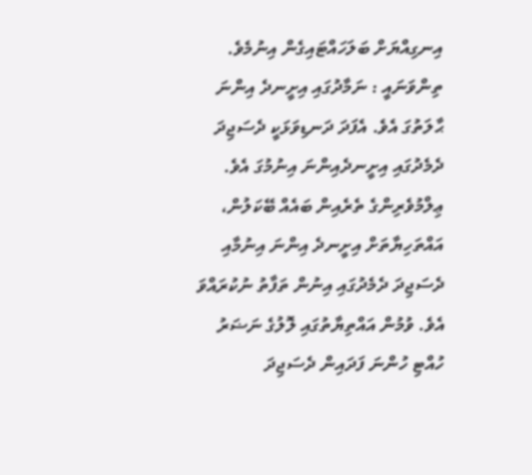އިނގިއްޔަށް ބަލަހައްޓައިގެން އިނުމެވެ.
ތިންވަނައީ : ނަމާދުގައި އިށީނދެ އިންނަ ޙާލަތުގަ އެވެ. އެފަދަ ދަނޑިވަޅަކީ ދެސަޖިދަ ދެމެދުގައި އިށީނދެއިންނަ އިނުމުގަ އެވެ.
ޢިލްމުވެރިންގެ ތެރެއިން ބައެއް ބޭކަލުން، އައްތަހިޔާތަށް އިށީނދެ އިންނަ އިނުމާއި ދެސަޖިދަ ދެމެދުގައި އިނުން ތަފާތު ނުކުރައްވަ އެވެ. ވުމުން އައްތިޔާތުގައި ލޮލުގެ ނަޟަރު ހުއްޓި ހުންނަ ފަދައިން ދެސަޖިދަ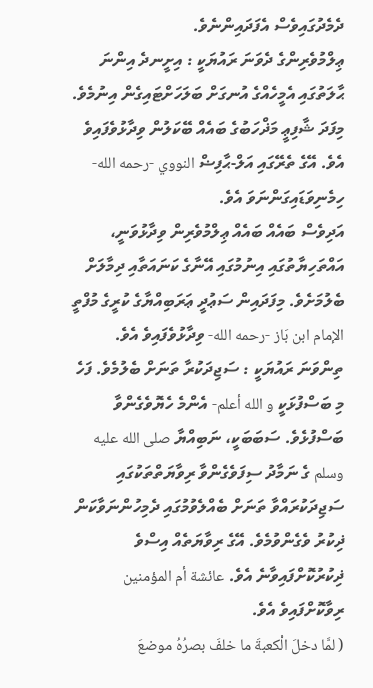ދެމެދުގައިވެސް އެފަދައިންނެވެ.
ޢިލްމުވެރިންގެ ދެވަނަ ރައުޔަކީ : އިށީނދެ އިންނަ ޙާލަތުގައި އެމީހެއްގެ އުނގަށް ބަލަހަށްޓައިގެން އިނުމެވެ. މިފަދަ ޝާފިޢީ މަޛްހަބުގެ ބައެއް ބޭކަލުން ވިދާޅުވެފައިވެ އެވެ. އޭގެ ތެރޭގައި އަލް-ޙާފިޟް النووي -رحمه الله- ހިމެނިވަޑައިގަންނަވަ އެވެ.
އަދިވެސް ބައެއް ބައެއް ޢިލްމުވެރިން ވިދާޅުވަނީ، އައްތަހިޔާތުގައި އިނުމުގައި އޭނާގެ ކަނައަތާއި ދިމާލަށް ބެލުމަށެވެ. މިފަދައިން ސަޢުދީ ޢަރަބިއްޔާގެ ކުރީގެ މުފްތީ الإمام ابن بَاز -رحمه الله- ވިދާޅުވެފައިވެ އެވެ.
ތިންވަނަ ރައުޔަކީ : ސަޖިދަކުރާ ތަނަށް ބެލުމެވެ. ފަހެ މި ބަސްފުޅަކީ و الله أعلم- އެންމެ ހެޔޮވެގެންވާ ބަސްފުޅެވެ. ސަބަބަކީ، ނަބިއްޔާ صلى الله عليه وسلم ގެ ނަމާދު ސިފަވެގެންވާ ރިވާޔަތްތަކުގައި ސަޖިދަކުރައްވާ ތަނަށް ބެއްލެވުމުގައި ދެމިހުންނަވާކަން ޛިކުރު ވެގެންވުމެވެ. އޭގެ ރިވާޔަތެއް އިސްވެ ޛިކުރުކޮށްފައިވާނެ އެވެ. عائشة أم المؤمنين ރިވާކޮށްފައިވެ އެވެ.
( لمَّا دخلَ الْكعبةَ ما خلفَ بصرُهُ موضعَ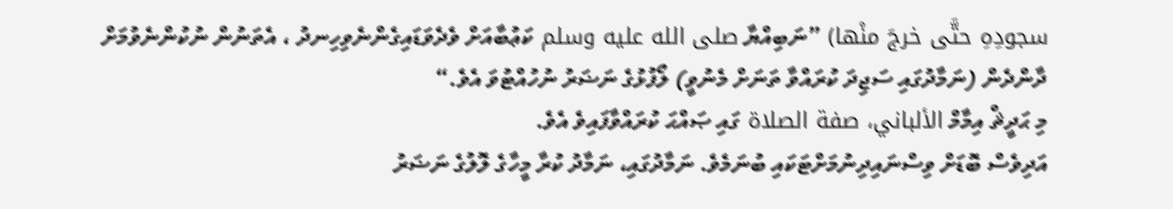سجودِهِ حتَّى خرجَ منْها) ”ނަބިއްޔާ صلى الله عليه وسلم ކަޢުބާއަށް ވެދެވަޑައިގެންނެވިހިނދު ، އެތަނުން ނުކުންނެވުމަށް ދާންދެން (ނަމާދުގައި ސަޖިދަ ކުރައްވާ ތަނަށް މެނުވީ) ލޯފުޅުގެ ނަޟަރު ނުހުއްޓުވަ އެވެ.“
މި ޙަދީޘް އިމާމް الألباني، صفة الصلاة ގައި ޞައްޙަ ކުރައްވާފައިވެ އެވެ.
އަދިވެސް ބޮޑަށް ވިސްނައިދިނުމަށްޓަކައި ބުނަމެވެ. ނަމާދުގައި، ނަމާދު ކުރާ މީހާގެ ލޮލުގެ ނަޟަރު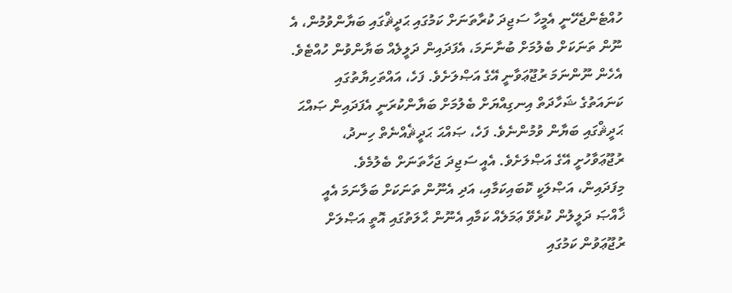ހުއްޓެންޖެހޭނީ އެމީހާ ސަޖިދަ ކުރާތަނަށް ކަމުގައި ޙަދީޘްގައި ބަޔާންވުމުން، އެ ނޫން ތަނަކަށް ބެލުމަށް ބުނާނަމަ، އެފަދައިން ދަލީލެއް ބަޔާންވުން ހުއްޓެވެ. އެހެން ނޫންނަމަ ރުޖޫޢަވާނީ އޭގެ އަޞްލަށެވެ. ފަހެ، އައްތަހިޔާތުގައި ކަނައަތުގެ ޝަހާދަތް އިނގިއްޔަށް ބެލުމަށް ބަޔާންކުރަނީ އެފަދައިން ޞައްޙަ ޙަދީޘްގައި ބަޔާން ވުމުންނެވެ. ފަހެ، ޞައްޙަ ޙަދީޘެއްނެތް ހިނދު، ރުޖޫޢަވާހުށީ އޭގެ އަޞްލަށެވެ. އެއީ ސަޖިދަ ޖަހާތަނަށް ބެލުމެވެ.
މިފަދައިން، އަޞްލަކީ ކޮބައިކަމާއި، އަދި އެނޫން ތަނަކަށް ބަލާނަމަ އެއީ ޚާއްޞަ ދަލީލުން ކުރެވޭ ޢަމަލެއް ކަމާއި އެނޫން ޙާލަތުގައި އޮތީ އަޞްލަށް ރުޖޫޢަވުން ކަމުގައި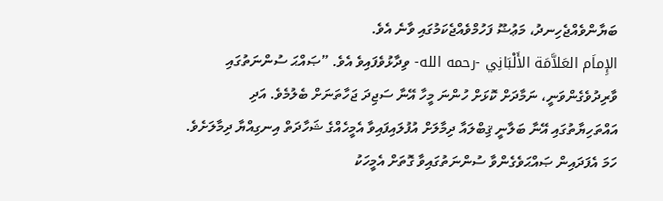ބަޔާންވެއްޖެހިނދު، މަޢުޟޫ ފަހުމްވެއްޖެކަމުގައި ވާނެ އެވެ.
الإِماَم العَلاَّمَة الأَلْبَانِي -رحمه الله- ވިދާޅުވެފައިވެ އެވެ. ”ޞައްޙަ ސުންނަތުގައި ވާރިދުވެގެންވަނީ، ނަމާދަށް ކޮޅަށް ހުންނަ މީހާ އޭނާ ސަޖިދަ ޖަހާތަނަށް ބެލުމެވެ. އަދި އައްތަހިޔާތުގައި އޭނާ ބަލާނީ ޤިބްލައާ ދިމާލަށް އުފުލައިފައިވާ އެމީހެއްގެ ޝަހާދަތް އިނގިއްޔާ ދިމާލަށެވެ.
ހަމަ އެފަދައިން ޞައްޙަވެގެންވާ ސުންނަތުގައިވާ ގޮތަށް އެމީހަކު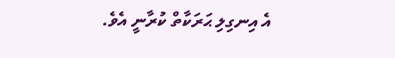އެ އިނގިލި ޙަރަކާތް ކުރާނީ އެވެ.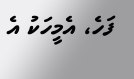ފަހެ، އެމީހަކު އެ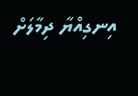އިނގިއްޔާ ދިމާލަށް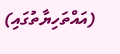(އައްތަހިޔާތުގައި)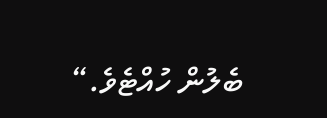ބެލުން ހުއްޓެވެ.“